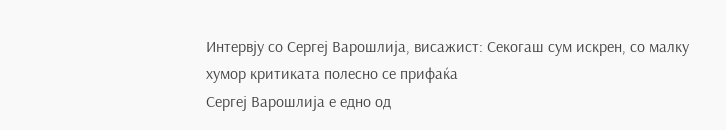Интервју со Сергеј Варошлија, висажист: Секогаш сум искрен, со малку хумор критиката полесно се прифаќа
Сергеј Варошлија е едно од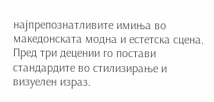најпрепознатливите имиња во македонската модна и естетска сцена. Пред три децении го постави стандардите во стилизирање и визуелен израз.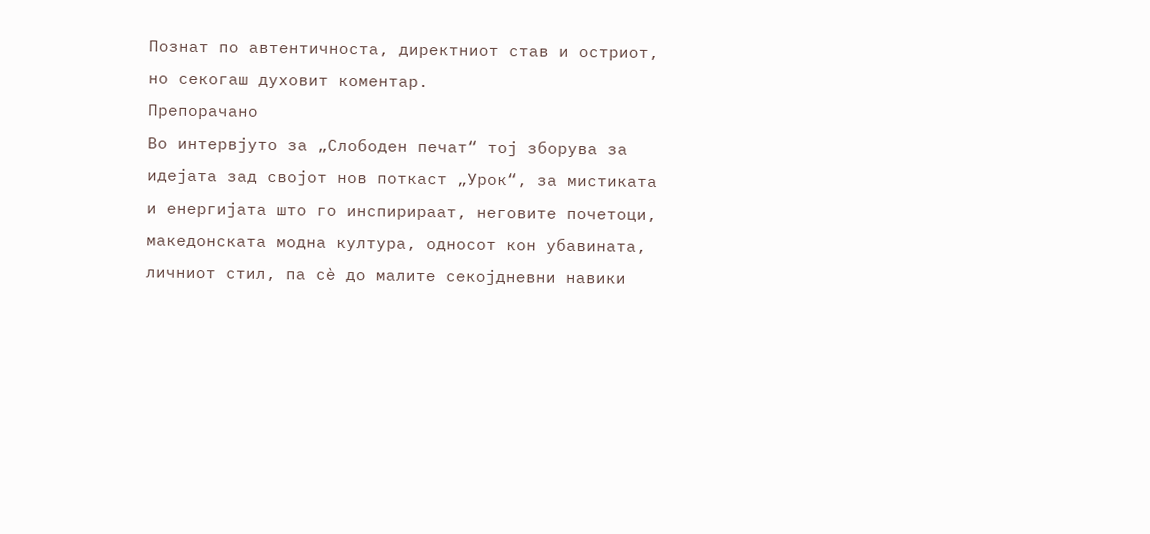Познат по автентичноста, директниот став и остриот, но секогаш духовит коментар.
Препорачано
Во интервјуто за „Слободен печат“ тој зборува за идејата зад својот нов поткаст „Урок“, за мистиката и енергијата што го инспирираат, неговите почетоци, македонската модна култура, односот кон убавината, личниот стил, па сè до малите секојдневни навики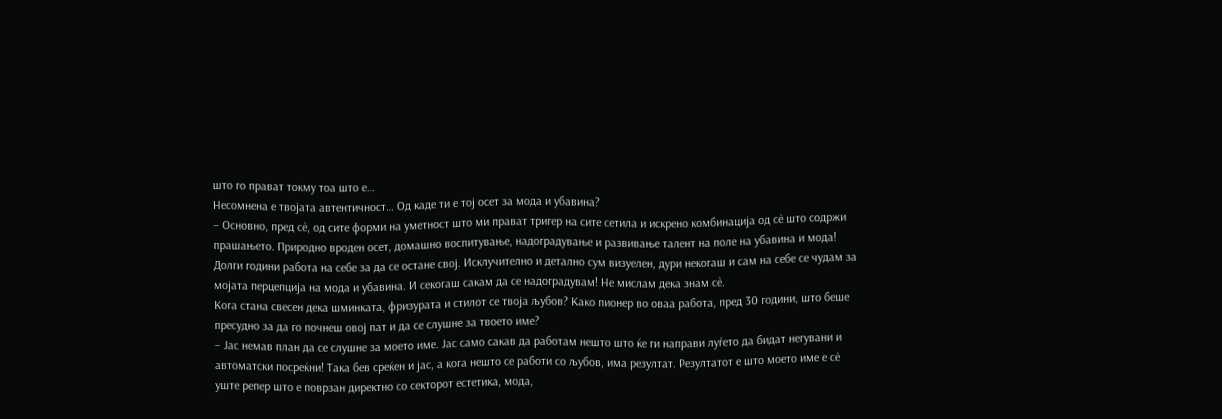што го прават токму тоа што е…
Несомнена е твојата автентичност… Од каде ти е тој осет за мода и убавина?
– Основно, пред сѐ, од сите форми на уметност што ми прават тригер на сите сетила и искрено комбинација од сѐ што содржи прашањето. Природно вроден осет, домашно воспитување, надоградување и развивање талент на поле на убавина и мода! Долги години работа на себе за да се остане свој. Исклучително и детално сум визуелен, дури некогаш и сам на себе се чудам за мојата перцепција на мода и убавина. И секогаш сакам да се надоградувам! Не мислам дека знам сѐ.
Кога стана свесен дека шминката, фризурата и стилот се твоја љубов? Како пионер во оваа работа, пред 30 години, што беше пресудно за да го почнеш овој пат и да се слушне за твоето име?
– Јас немав план да се слушне за моето име. Јас само сакав да работам нешто што ќе ги направи луѓето да бидат негувани и автоматски посреќни! Така бев среќен и јас, а кога нешто се работи со љубов, има резултат. Резултатот е што моето име е сѐ уште репер што е поврзан директно со секторот естетика, мода,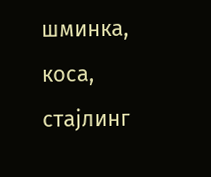шминка, коса, стајлинг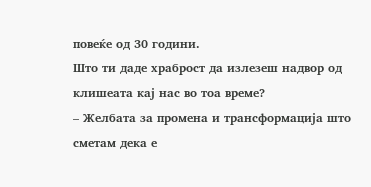повеќе од 30 години.
Што ти даде храброст да излезеш надвор од клишеата кај нас во тоа време?
– Желбата за промена и трансформација што сметам дека е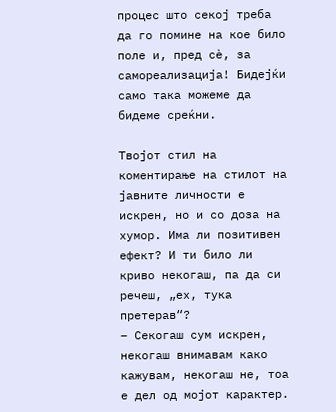процес што секој треба да го помине на кое било поле и, пред сѐ, за самореализација! Бидејќи само така можеме да бидеме среќни.

Твојот стил на коментирање на стилот на јавните личности е искрен, но и со доза на хумор. Има ли позитивен ефект? И ти било ли криво некогаш, па да си речеш, „ех, тука претерав“?
– Секогаш сум искрен, некогаш внимавам како кажувам, некогаш не, тоа е дел од мојот карактер.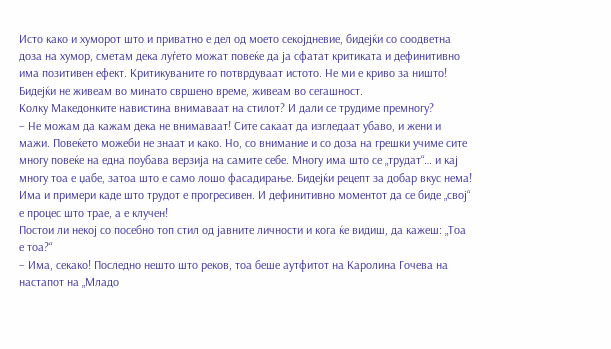Исто како и хуморот што и приватно е дел од моето секојдневие, бидејќи со соодветна доза на хумор, сметам дека луѓето можат повеќе да ја сфатат критиката и дефинитивно има позитивен ефект. Критикуваните го потврдуваат истото. Не ми е криво за ништо! Бидејќи не живеам во минато свршено време, живеам во сегашност.
Колку Македонките навистина внимаваат на стилот? И дали се трудиме премногу?
– Не можам да кажам дека не внимаваат! Сите сакаат да изгледаат убаво, и жени и мажи. Повеќето можеби не знаат и како. Но, со внимание и со доза на грешки учиме сите многу повеќе на една поубава верзија на самите себе. Многу има што се „трудат“… и кај многу тоа е џабе, затоа што е само лошо фасадирање. Бидејќи рецепт за добар вкус нема! Има и примери каде што трудот е прогресивен. И дефинитивно моментот да се биде „свој“ е процес што трае, а е клучен!
Постои ли некој со посебно топ стил од јавните личности и кога ќе видиш, да кажеш: „Тоа е тоа?“
– Има, секако! Последно нешто што реков, тоа беше аутфитот на Каролина Гочева на настапот на „Младо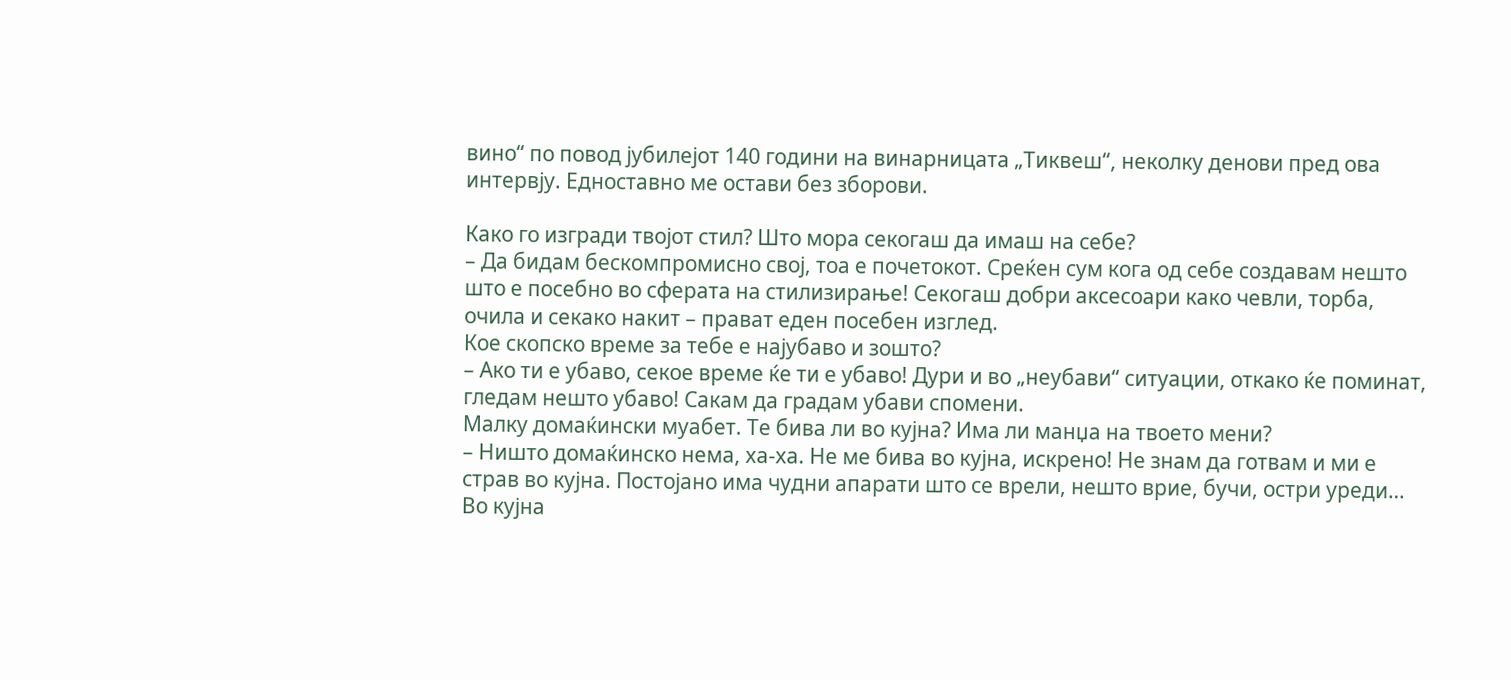вино“ по повод јубилејот 140 години на винарницата „Тиквеш“, неколку денови пред ова интервју. Едноставно ме остави без зборови.

Како го изгради твојот стил? Што мора секогаш да имаш на себе?
– Да бидам бескомпромисно свој, тоа е почетокот. Среќен сум кога од себе создавам нешто што е посебно во сферата на стилизирање! Секогаш добри аксесоари како чевли, торба, очила и секако накит – прават еден посебен изглед.
Кое скопско време за тебе е најубаво и зошто?
– Ако ти е убаво, секое време ќе ти е убаво! Дури и во „неубави“ ситуации, откако ќе поминат, гледам нешто убаво! Сакам да градам убави спомени.
Малку домаќински муабет. Те бива ли во кујна? Има ли манџа на твоето мени?
– Ништо домаќинско нема, ха-ха. Не ме бива во кујна, искрено! Не знам да готвам и ми е страв во кујна. Постојано има чудни апарати што се врели, нешто врие, бучи, остри уреди… Во кујна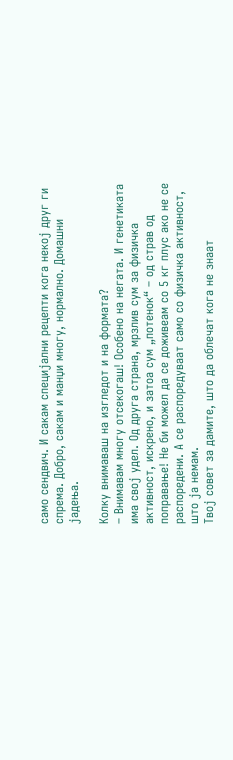само сендвич. И сакам специјални рецепти кога некој друг ги спрема. Добро, сакам и манџи многу, нормално. Домашни јадења.

Колку внимаваш на изгледот и на формата?
– Внимавам многу отсекогаш! Особено на негата. И генетиката има свој удел. Од друга страна, мрзлив сум за физичка активност, искрено, и затоа сум „потенок“ – од страв од поправање! Не би можел да се доживеам со 5 кг плус ако не се распоредени. А се распоредуваат само со физичка активност, што ја немам.
Твој совет за дамите, што да облечат кога не знаат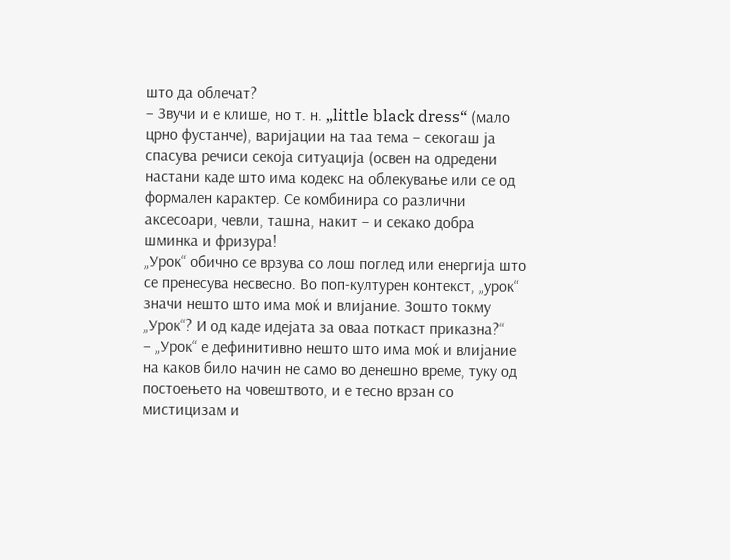што да облечат?
– Звучи и е клише, но т. н. „little black dress“ (мало црно фустанче), варијации на таа тема – секогаш ја спасува речиси секоја ситуација (освен на одредени настани каде што има кодекс на облекување или се од формален карактер. Се комбинира со различни аксесоари, чевли, ташна, накит – и секако добра шминка и фризура!
„Урок“ обично се врзува со лош поглед или енергија што се пренесува несвесно. Во поп-културен контекст, „урок“ значи нешто што има моќ и влијание. Зошто токму „Урок“? И од каде идејата за оваа поткаст приказна?“
– „Урок“ е дефинитивно нешто што има моќ и влијание на каков било начин не само во денешно време, туку од постоењето на човештвото, и е тесно врзан со мистицизам и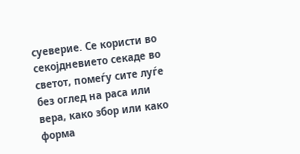суеверие. Се користи во секојдневието секаде во светот, помеѓу сите луѓе без оглед на раса или вера, како збор или како форма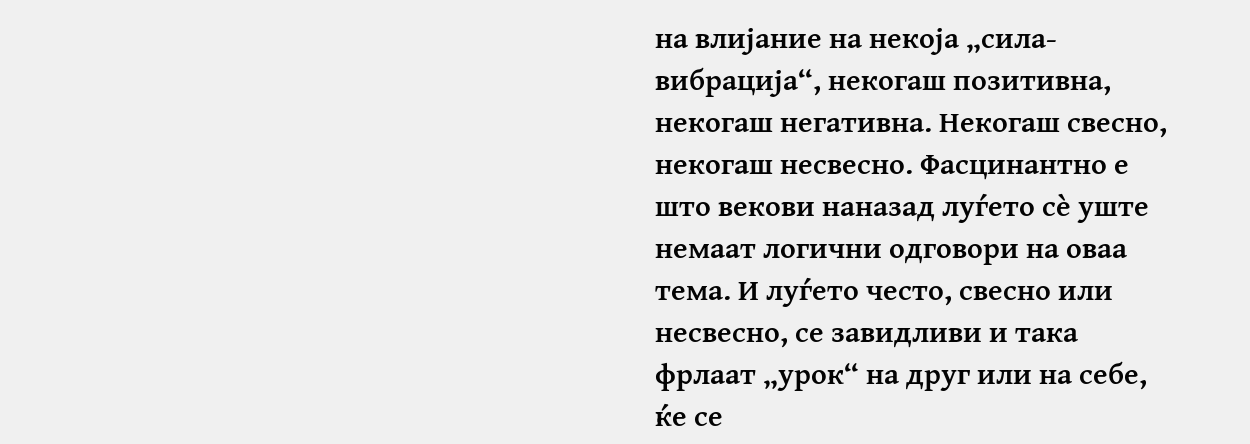на влијание на некоја „сила-вибрација“, некогаш позитивна, некогаш негативна. Некогаш свесно, некогаш несвесно. Фасцинантно е што векови наназад луѓето сѐ уште немаат логични одговори на оваа тема. И луѓето често, свесно или несвесно, се завидливи и така фрлаат „урок“ на друг или на себе, ќе се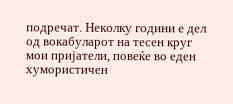подречат. Неколку години е дел од вокабуларот на тесен круг мои пријатели, повеќе во еден хумористичен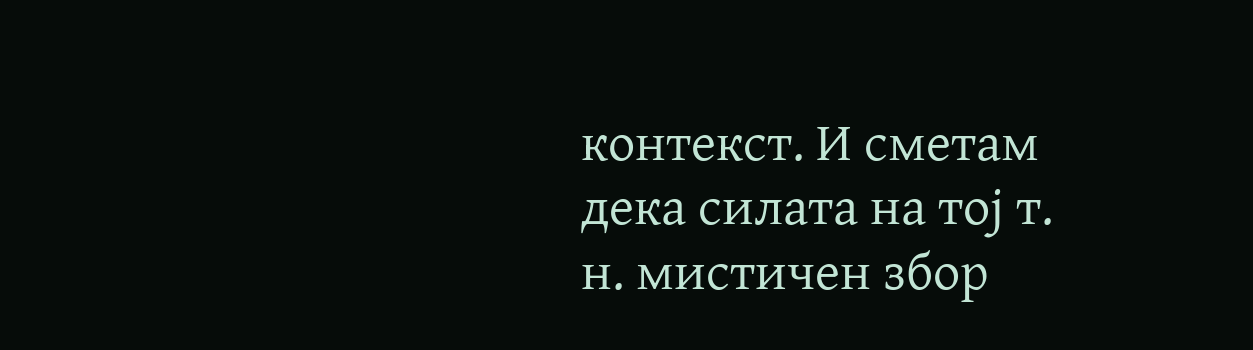контекст. И сметам дека силата на тој т. н. мистичен збор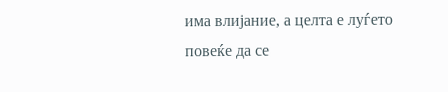има влијание, а целта е луѓето повеќе да се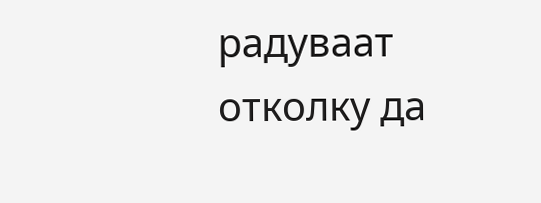радуваат отколку да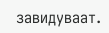завидуваат.